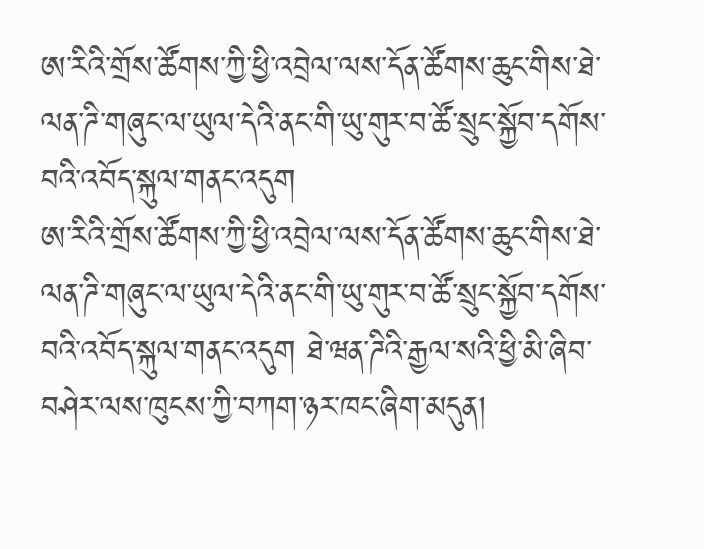ཨ་རིའི་གྲོས་ཚོགས་ཀྱི་ཕྱི་འབྲེལ་ལས་དོན་ཚོགས་ཆུང་གིས་ཐེ་ལན་ཌི་གཞུང་ལ་ཡུལ་དེའི་ནང་གི་ཡུ་གུར་བ་ཚོ་སྲུང་སྐྱོབ་དགོས་བའི་འབོད་སྐུལ་གནང་འདུག
ཨ་རིའི་གྲོས་ཚོགས་ཀྱི་ཕྱི་འབྲེལ་ལས་དོན་ཚོགས་ཆུང་གིས་ཐེ་ལན་ཌི་གཞུང་ལ་ཡུལ་དེའི་ནང་གི་ཡུ་གུར་བ་ཚོ་སྲུང་སྐྱོབ་དགོས་བའི་འབོད་སྐུལ་གནང་འདུག ཐེ་ཝན་ཌིའི་རྒྱལ་སའི་ཕྱི་མི་ཞིབ་བཤེར་ལས་ཁུངས་ཀྱི་བཀག་ཉར་ཁང་ཞིག་མདུན།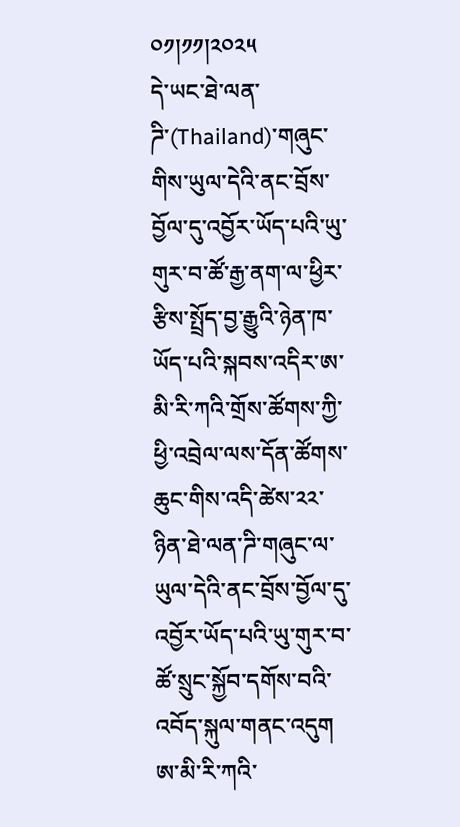༠༡།༡༡།༢༠༢༥
དེ་ཡང་ཐེ་ལན་ཌི་(Thailand)་གཞུང་གིས་ཡུལ་དེའི་ནང་བྲོས་བྱོལ་དུ་འབྱོར་ཡོད་པའི་ཡུ་གུར་བ་ཚོ་རྒྱ་ནག་ལ་ཕྱིར་རྩིས་སྤྲོད་བྱ་རྒྱུའི་ཉེན་ཁ་ཡོད་པའི་སྐབས་འདིར་ཨ་མི་རི་ཀའི་གྲོས་ཚོགས་ཀྱི་ཕྱི་འབྲེལ་ལས་དོན་ཚོགས་ཆུང་གིས་འདི་ཚེས་༢༢་ཉིན་ཐེ་ལན་ཌི་གཞུང་ལ་ཡུལ་དེའི་ནང་བྲོས་བྱོལ་དུ་འབྱོར་ཡོད་པའི་ཡུ་གུར་བ་ཚོ་སྲུང་སྐྱོབ་དགོས་བའི་འབོད་སྐུལ་གནང་འདུག
ཨ་མི་རི་ཀའི་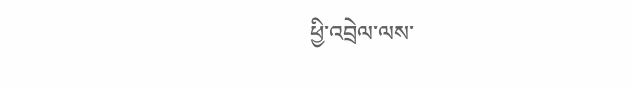ཕྱི་འབྲེལ་ལས་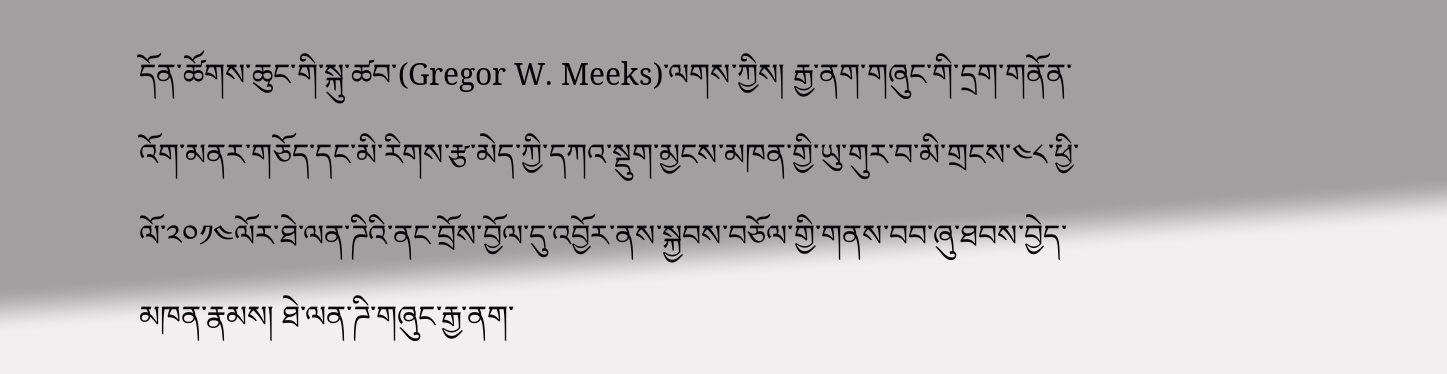དོན་ཚོགས་ཆུང་གི་སྐུ་ཚབ་(Gregor W. Meeks)་ལགས་ཀྱིས། རྒྱ་ནག་གཞུང་གི་དྲག་གནོན་འོག་མནར་གཅོད་དང་མི་རིགས་རྩ་མེད་ཀྱི་དཀའ་སྡུག་མྱངས་མཁན་གྱི་ཡུ་གུར་བ་མི་གྲངས་༤༨་ཕྱི་ལོ་༢༠༡༤ལོར་ཐེ་ལན་ཌིའི་ནང་བྲོས་བྱོལ་དུ་འབྱོར་ནས་སྐྱབས་བཅོལ་གྱི་གནས་བབ་ཞུ་ཐབས་བྱེད་མཁན་རྣམས། ཐེ་ལན་ཌི་གཞུང་རྒྱ་ནག་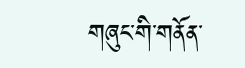གཞུང་གི་གནོན་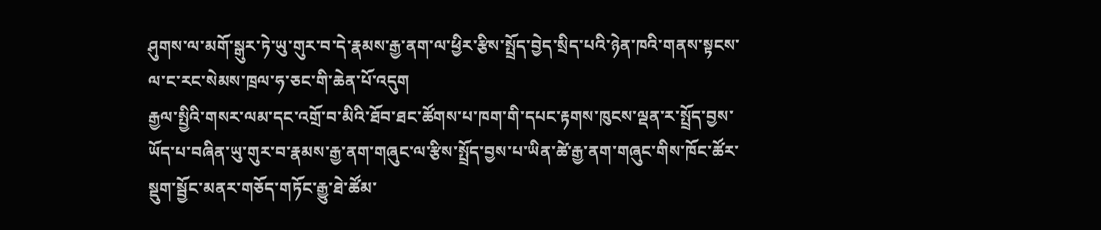ཤུགས་ལ་མགོ་སྒུར་ཏེ་ཡུ་གུར་བ་དེ་རྣམས་རྒྱ་ནག་ལ་ཕྱིར་རྩིས་སྤྲོད་བྱེད་སྲིད་པའི་ཉེན་ཁའི་གནས་སྟངས་ལ་ང་རང་སེམས་ཁྲལ་ཧ་ཅང་གི་ཆེན་པོ་འདུག
རྒྱལ་སྤྱིའི་གསར་ལམ་དང་འགྲོ་བ་མིའི་ཐོབ་ཐང་ཚོགས་པ་ཁག་གི་དཔང་རྟགས་ཁུངས་ལྡན་ར་སྤྲོད་བྱས་ཡོད་པ་བཞིན་ཡུ་གུར་བ་རྣམས་རྒྱ་ནག་གཞུང་ལ་རྩིས་སྤྲོད་བྱས་པ་ཡིན་ཚེ་རྒྱ་ནག་གཞུང་གིས་ཁོང་ཚོར་སྡུག་སྦྱོང་མནར་གཅོད་གཏོང་རྒྱུ་ཐེ་ཚོམ་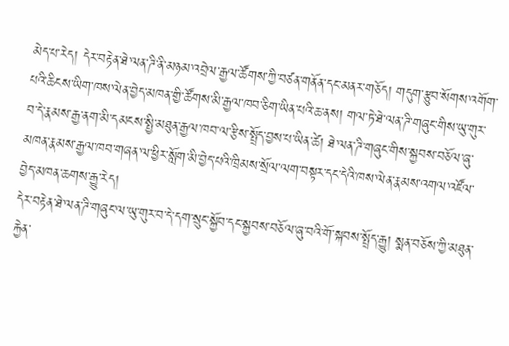མེད་པ་རེད། དེར་བརྟེན་ཐེ་ལན་ཌི་ནི་མཉམ་འབྲེལ་རྒྱལ་ཚོགས་ཀྱི་བཙན་གནོན་དང་མནར་གཅོད། གདུག་རྩུབ་སོགས་འགོག་པའི་ཆིངས་ཡིག་ཁས་ལེན་བྱེད་མཁན་གྱི་ཚོགས་མི་རྒྱལ་ཁབ་ཅིག་ཡིན་པའི་ཆ་ནས། གལ་ཏེ་ཐེ་ལན་ཌི་གཞུང་གིས་ཡུ་གུར་བ་དེ་རྣམས་རྒྱ་ནག་མི་དམངས་སྤྱི་མཐུན་རྒྱལ་ཁབ་ལ་རྩིས་སྤྲོད་བྱས་པ་ཡིན་ཚེ། ཐེ་ལན་ཌི་གཞུང་གིས་སྐྱབས་བཅོལ་ཞུ་མཁན་རྣམས་རྒྱལ་ཁབ་གཞན་ལ་ཕྱིར་སློག་མི་བྱེད་པའི་ཁྲིམས་སྲོལ་ལག་བསྟར་དང་དེའི་ཁས་ལེན་རྣམས་འགལ་འཛོལ་བྱེད་མཁན་ཆགས་རྒྱུ་རེད།
དེར་བརྟེན་ཐེ་ལན་ཌི་གཞུང་ལ་ཡུ་གུར་བ་དེ་དག་སྲུང་སྐྱོབ་དང་སྐྱབས་བཅོལ་ཞུ་བའི་གོ་སྐབས་སྤྲོད་རྒྱུ། སྨན་བཅོས་ཀྱི་མཐུན་རྐྱེན་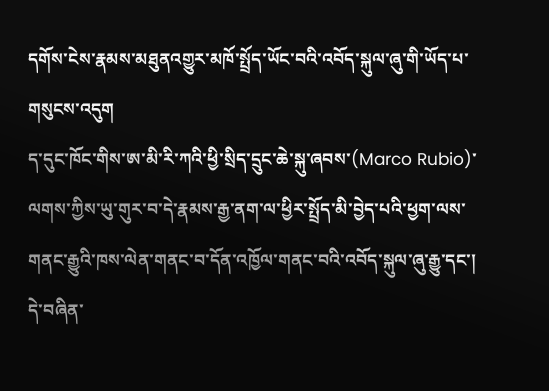དགོས་ངེས་རྣམས་མཐུནའགྱུར་མཁོ་སྤྲོད་ཡོང་བའི་འབོད་སྐུལ་ཞུ་གི་ཡོད་པ་གསུངས་འདུག
ད་དུང་ཁོང་གིས་ཨ་མི་རི་ཀའི་ཕྱི་སྲིད་དྲུང་ཆེ་སྐུ་ཞབས་(Marco Rubio)་ལགས་ཀྱིས་ཡུ་གུར་བ་དེ་རྣམས་རྒྱ་ནག་ལ་ཕྱིར་སྤྲོད་མི་བྱེད་པའི་ཕྱག་ལས་གནང་རྒྱུའི་ཁས་ལེན་གནང་བ་དོན་འཁྱོལ་གནང་བའི་འབོད་སྐུལ་ཞུ་རྒྱུ་དང་། དེ་བཞིན་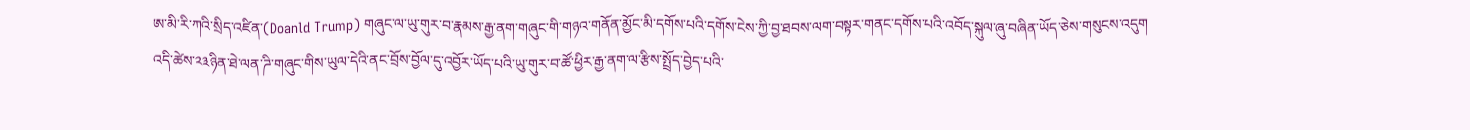ཨ་མི་རི་ཀའི་སྲིད་འཛིན་(Doanld Trump) གཞུང་ལ་ཡུ་གུར་བ་རྣམས་རྒྱ་ནག་གཞུང་གི་གཉའ་གནོན་མྱོང་མི་དགོས་པའི་དགོས་ངེས་ཀྱི་བྱ་ཐབས་ལག་བསྟར་གནང་དགོས་པའི་འབོད་སྐུལ་ཞུ་བཞིན་ཡོད་ཅེས་གསུངས་འདུག
འདི་ཚེས་༢༣ཉིན་ཐེ་ལན་ཌི་གཞུང་གིས་ཡུལ་དེའི་ནང་བྲོས་བྱོལ་དུ་འབྱོར་ཡོད་པའི་ཡུ་གུར་བ་ཚོ་ཕྱིར་རྒྱ་ནག་ལ་རྩིས་སྤྲོད་བྱེད་པའི་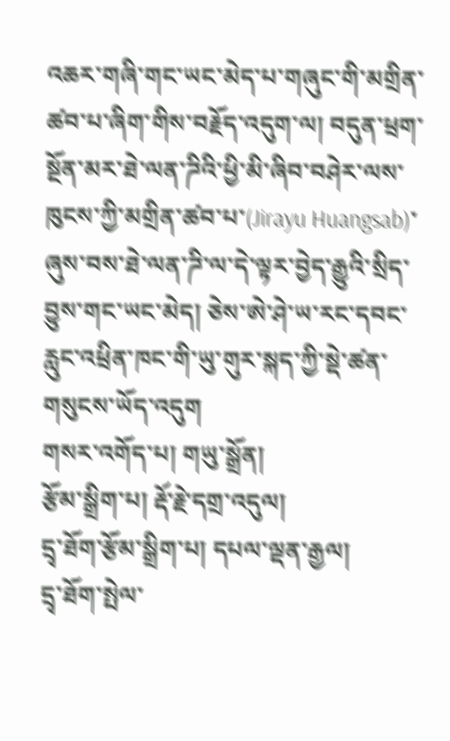འཆར་གཞི་གང་ཡང་མེད་པ་གཞུང་གི་མགྲིན་ཚབ་པ་ཞིག་གིས་བརྗོད་འདུག་ལ། བདུན་ཕྲག་སྔོན་མར་ཐེ་ལན་ཌིའི་ཕྱི་མི་ཞིབ་བཤེར་ལས་ཁུངས་ཀྱི་མགྲིན་ཚབ་པ་(Jirayu Huangsab)་ཞུས་བས་ཐེ་ལན་ཌི་ལ་དེ་ལྟར་བྱེད་རྒྱུའི་སྲིད་བྱུས་གང་ཡང་མེད། ཅེས་ཨེ་ཤེ་ཡ་རང་དབང་རླུང་འཕྲིན་ཁང་གི་ཡུ་གུར་སྐད་ཀྱི་སྡེ་ཚན་གསུངས་ཡོད་འདུག
གསར་འགོད་པ། གཡུ་སྒྲོན།
རྩོམ་སྒྲིག་པ། རྡོ་རྗེ་དགྲ་འདུལ།
དྲྭ་ཐོག་རྩོམ་སྒྲིག་པ། དཔལ་ལྡན་རྒྱལ།
དྲྭ་ཐོག་སྤེལ་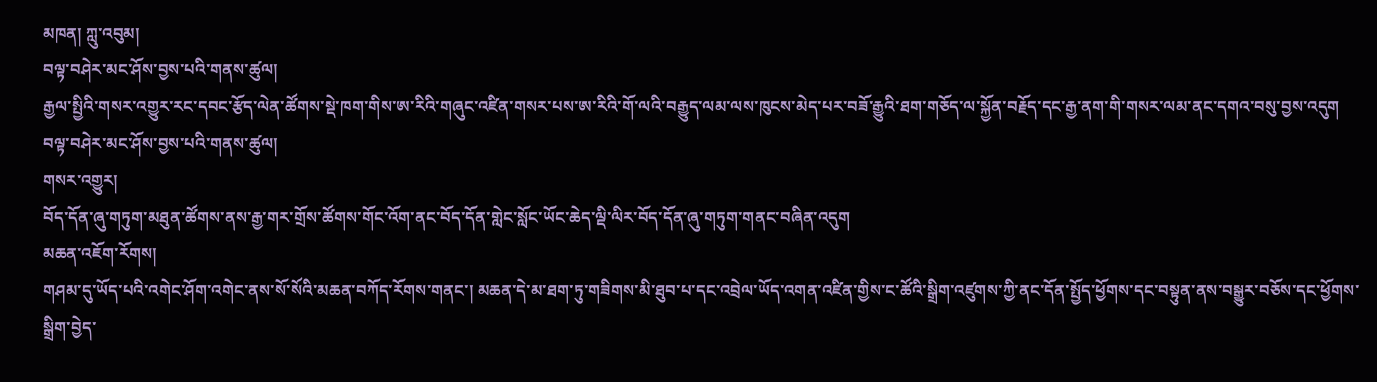མཁན། ཀླུ་འབུམ།
བལྟ་བཤེར་མང་ཤོས་བྱས་པའི་གནས་ཚུལ།
རྒྱལ་སྤྱིའི་གསར་འགྱུར་རང་དབང་རྩོད་ལེན་ཚོགས་སྡེ་ཁག་གིས་ཨ་རིའི་གཞུང་འཛིན་གསར་པས་ཨ་རིའི་གོ་ལའི་བརྒྱུད་ལམ་ལས་ཁུངས་མེད་པར་བཟོ་རྒྱུའི་ཐག་གཅོད་ལ་སྐྱོན་བརྗོད་དང་རྒྱ་ནག་གི་གསར་ལམ་ནང་དགའ་བསུ་བྱས་འདུག
བལྟ་བཤེར་མང་ཤོས་བྱས་པའི་གནས་ཚུལ།
གསར་འགྱུར།
བོད་དོན་ཞུ་གཏུག་མཐུན་ཚོགས་ནས་རྒྱ་གར་གྲོས་ཚོགས་གོང་འོག་ནང་བོད་དོན་གླེང་སློང་ཡོང་ཆེད་ལྡི་ལིར་བོད་དོན་ཞུ་གཏུག་གནང་བཞིན་འདུག
མཆན་འཇོག་རོགས།
གཤམ་དུ་ཡོད་པའི་འགེང་ཤོག་འགེང་ནས་སོ་སོའི་མཆན་བཀོད་རོགས་གནང་། མཆན་དེ་མ་ཐག་ཏུ་གཟིགས་མི་ཐུབ་པ་དང་འབྲེལ་ཡོད་འགན་འཛིན་གྱིས་ང་ཚོའི་སྒྲིག་འཛུགས་ཀྱི་ནང་དོན་སྤྱོད་ཕྱོགས་དང་བསྟུན་ནས་བསྒྱུར་བཅོས་དང་ཕྱོགས་སྒྲིག་བྱེད་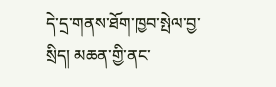དེ་དྲ་གནས་ཐོག་ཁྱབ་སྤེལ་བྱ་སྲིད། མཆན་གྱི་ནང་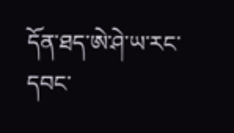དོན་ཐད་ཨེ་ཤེ་ཡ་རང་དབང་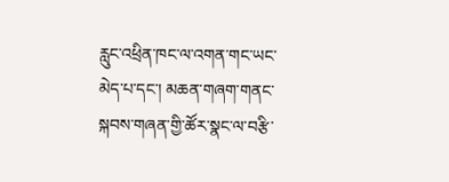རླུང་འཕྲིན་ཁང་ལ་འགན་གང་ཡང་མེད་པ་དང་། མཆན་གཞག་གནང་སྐབས་གཞན་གྱི་ཚོར་སྣང་ལ་བརྩི་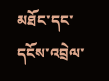མཐོང་དང་དངོས་འབྲེལ་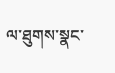ལ་ཐུགས་སྣང་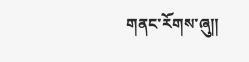གནང་རོགས་ཞུ༎